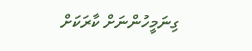ގިނަމީހުންނަށް ކާރަކަށް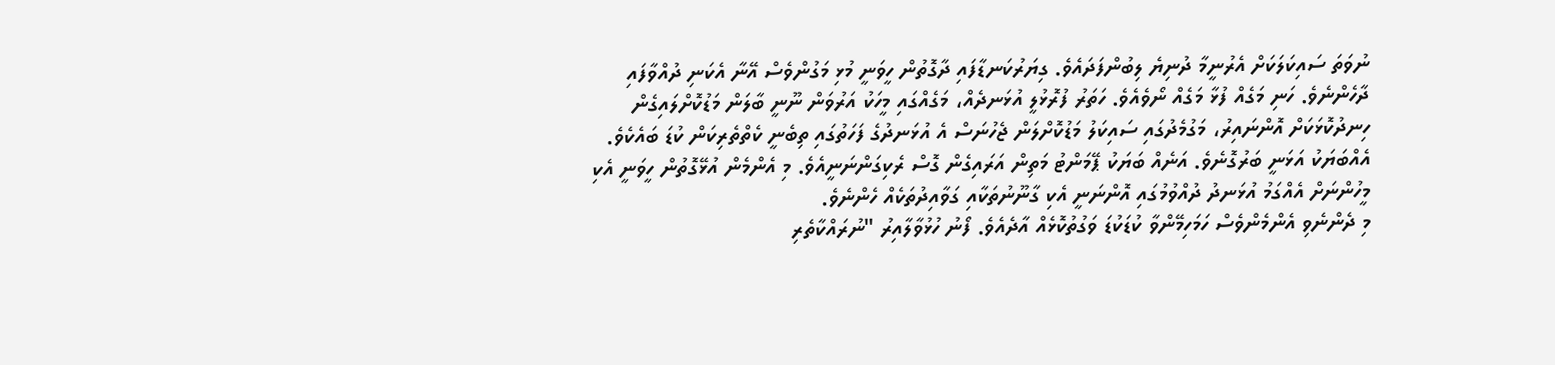ނުވަތަ ސައިކަލަކަށް އެރުނީމާ ދުނިޔެ ލިބުންފަދައެވެ. ގިޔަރުކަނޑާފައި ދާގޮތުން ހީވަނީ މުޅި މަގުންވެސް އޭނާ އެކަނި ދުއްވާފައި ދާހެންނެވެ. ހަނި މަގެއް ފުޅާ މަގެއް ނޯވެއެވެ. ހަތަރު ފުރޮޅުލީ އުޅަނދެއް، މަގެއްގައި މީހަކު އަރުވަން ނޫނީ ބާލަން މަޑުކޮށްލައިގެން ހިނދުކޮޅަކަށް އޮންނައިރު، މަގުމެދުގައި ސައިކަލު މަޑުކޮށްލަން ޖެހުނަސް އެ އުޅަނދުގެ ފަހަތުގައި ތިބެނީ ކެތްތެރިކަން ކުޑަ ބައެކެވެ. އެއްބަޔަކު އަޅަނީ ބަރުގޮނެވެ. އަނެއް ބަޔަކު ޕޭމަންޓު މަތިން އަރައިގެން ގޮސް ރެކިގަންނަނީއެވެ. މި އެންމެން އުޅޭގޮތުން ހީވަނީ އެކި މީހުންނަށް އެއްގަމު އުޅަނދު ދުއްވުމުގައި އޮންނަނީ އެކި ގާނޫނުތަކާއި ގަވާއިދުތަކެއް ހެންނެވެ.
މި ދެންނެވި އެންމެންވެސް ހަމަހިމޭންވާ ކުޑަކުޑަ ވަގުތުކޮޅެއް އާދެއެވެ. ފޯނު ހުޅުވާލާއިރު "ނުރައްކާތެރި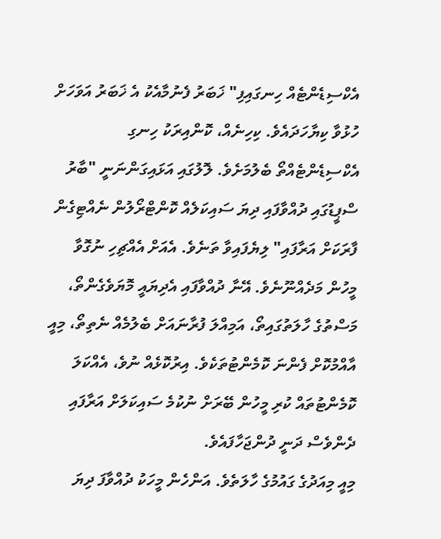އެކްސިޑެންޓެއް ހިނގައިފި" ޚަބަރު ފެނުމާއެކު އެ ޚަބަރު އަވަހަށް ހުޅުވާ ކިޔާހަދައެވެ. ކިހިނެއް، ކޮންއިރަކު ހިނގި އެކްސިޑެންޓެއްތޯ ބެލުމަށެވެ. ލޮލުގައި އަޅައިގަންނަނީ "ބާރު ސްޕީޑުގައި ދުއްވާފައި ދިޔަ ސައިކަލެއް ކޮންޓްރޯލުން ނެއްޓިގެން ފާރަކަށް އަރާފައި" ލިޔެފައިވާ ތަނެވެ. އެއަށް އެއްޗިހި ނުގޮވާ މީހުން މަދެއްނޫނެވެ. އޭނާ ދުއްވާފައި އެދިޔައީ މޮޔަވެގެންތޯ، މަސްތުގެ ހާލަތުގައިތޯ، އަމިއްލަ ފުރާނައަށް ބެލުމެއް ނެތިތޯ، މިއީ އާއްމުކޮށް ފެންނަ ކޮމެންޓުތަކެވެ. އިރުކޮޅެއް ނުވެ، އެއްކަލަ ކޮމެންޓުތައް ކުރި މީހުން ބޭރަށް ނުކުމެ ސައިކަލަށް އަރާފައި ދެންވެސް ދަނީ ދުންޖަހާފައެވެ.
މިއީ މިއަދުގެ ގައުމުގެ ހާލަތެވެ. އަންހެން މީހަކު ދުއްވާފަ ދިޔަ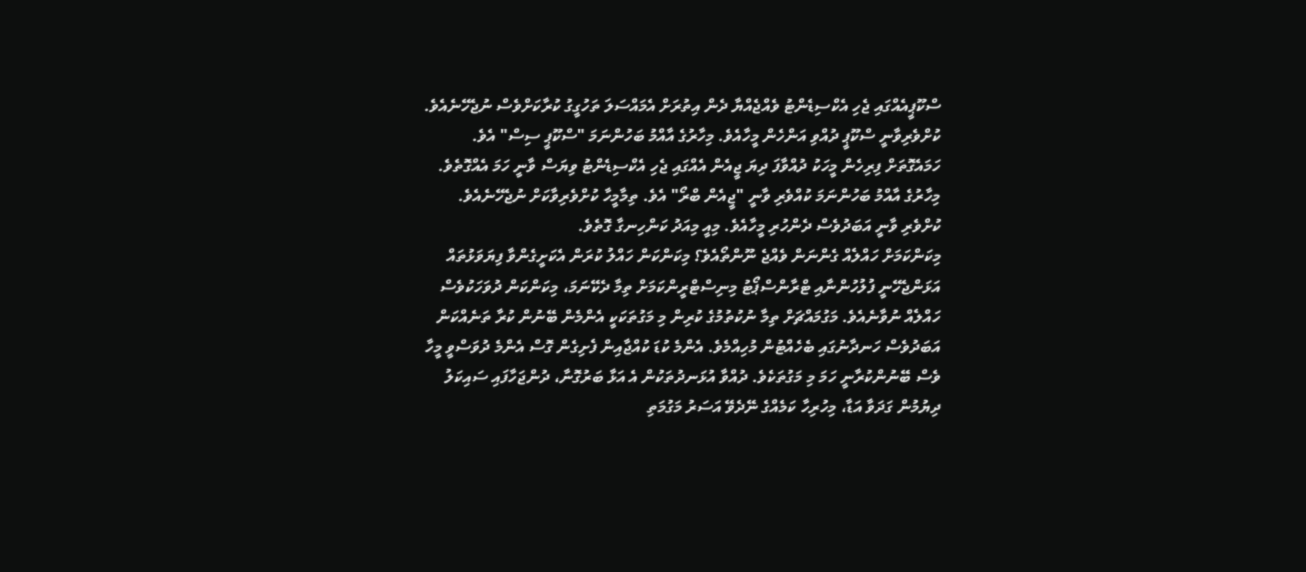ސްކޫޕީއެއްގައި ޖެހި އެކްސިޑެންޓު ވެއްޖެއްޔާ ދެން އިތުރަށް އެމައްސަލަ ތަހުގީގު ކުރާކަށްވެސް ނުޖެހޭނެއެވެ. ކުށްވެރިވާނީ ސްކޫޕީ ދުއްވި އަންހެން މީހާއެވެ. މިހާރުގެ އާއްމު ބަހުންނަމަ "ސްކޫޕީ ސިސް" އެވެ. ހަމައެގޮތަށް ފިރިހެން މީހަކު ދުއްވާފަ ދިޔަ ޖީއެން އެއްގައި ޖެހި އެކްސިޑެންޓު ވިޔަސް ވާނީ ހަމަ އެއްގޮތެވެ. މިހާރުގެ އާއްމު ބަހުންނަމަ ކުއްވެރި ވާނީ "ޖީއެން ބްރޯ" އެވެ. ތިމާމީހާ ކުށްވެރިވާކަށް ނުޖެހޭނެއެވެ. ކުށްވެރި ވާނީ އަބަދުވެސް ދެންހުރި މީހާއެވެ. މިއީ މިއަދު ކަންހިނގާ ގޮތެވެ.
މިކަންކަމަށް ހައްލެއް ގެންނަން ވެއްޖެ ނޫންތޯއެވެ؟ މިކަންކަން ހައްލު ކުރަން އެކަށީގެންވާ ފިޔަވަޅުތައް އަޅަންޖެހޭނީ ފުލުހުންނާއި ޓްރާންސްޕޯޓު މިނިސްޓްރީންކަމަށް ތިމާ ދެކޭނަމަ، މިކަންކަން ދުވަހަކުވެސް ހައްލެއް ނުވާނެއެވެ. މަގުމައްޗަށް ތިމާ ނުކުތުމުގެ ކުރިން މި މަގުތަކަކީ އެންމެން ބޭނުން ކުރާ ތަނެއްކަން އަބަދުވެސް ހަނދާނުގައި ބެހެއްޓުން މުހިއްމެވެ. އެންމެ ކުޑަ ކުއްޖާއިން ފެށިގެން ގޮސް އެންމެ ދުވަސްވީ މީހާ ވެސް ބޭނުންކުރާނީ ހަމަ މި މަގުތަކެވެ. ދުއްވާ އުޅަނދުތަކުން އެ އަޅާ ބަރުގޮނާ، ދުންޖަހާފައި ސައިކަލު ދިޔުމުން ގަދަވާ އަޑާ، މިހުރިހާ ކަމެއްގެ ނޭދެވޭ އަސަރު މަގުމަތި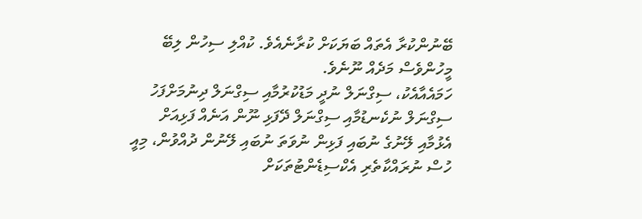ބޭނުންކުރާ އެތައް ބަޔަކަށް ކުރާނެއެވެ. ކުއްލި ސިހުން ލިބޭ މީހުންވެސް މަދެއް ނޫނެވެ.
ހަމައެއާއެކު، ސިގްނަލް ނުދީ މަޑުކުރުމާއި ސިގްނަލް ދިނުމަށްފަހު ސިގްނަލް ނުކެނޑުމާއި ސިގްނަލް ދޭފަޅި ނޫން އަނެއް ފަޅިއަށް އެޅުމާއި ލޭނުގެ ނުބައި ފަޅިން ނުވަތަ ނުބައި ލޭނުން ދުއްވުން، މިއީ ހުސް ނުރައްކާތެރި އެކްސިޑެންޓުތަކަށް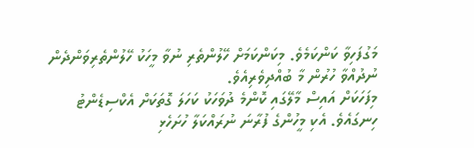މަގުފަހިވާ ކަންކަމެވެ. މިކަންކަމަށް ހޭލުންތެރި ނުވާ މީހަކު ހޭލުންތެރިވަންދެން ނުދުއްވާ ހުރުން މާ ބުއްދިވެރިއެވެ.
މިފަހަކަށް އައިސް މާލޭގައި ކޮންމެ ދުވަހަކު ކަހަލަ ގޮތަކަށް އެކްސިޑެންޓު ހިނގައެވެ. އެކި މީހުންގެ ފުރާނަ ނުރައްކަލާ ހުށަހެޅި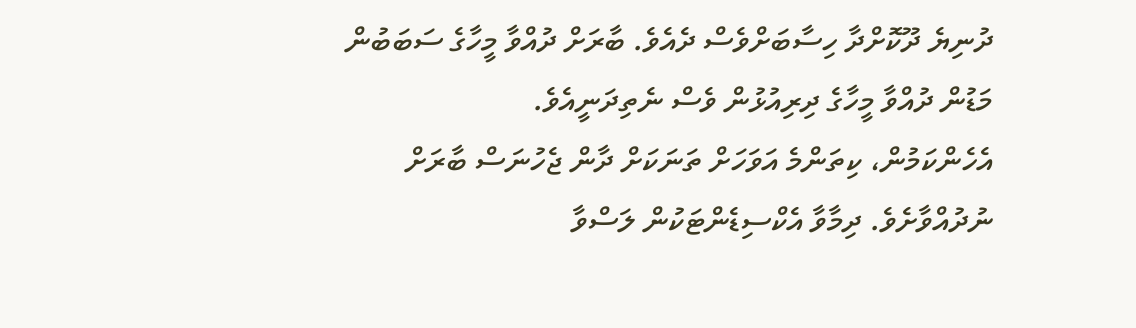ދުނިޔެ ދޫކޮށްދާ ހިސާބަށްވެސް ދެއެވެ. ބާރަށް ދުއްވާ މީހާގެ ސަބަބުން މަޑުން ދުއްވާ މީހާގެ ދިރިއުޅުން ވެސް ނެތިދަނީއެވެ.
އެހެންކަމުން، ކިތަންމެ އަވަހަށް ތަނަކަށް ދާން ޖެހުނަސް ބާރަށް ނުދުއްވާށެވެ. ދިމާވާ އެކްސިޑެންޓަކުން ލަސްވާ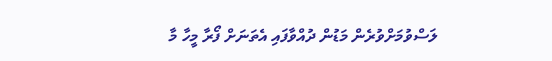ލަސްވުމަށްވުރެން މަޑުން ދުއްވާފައި އެތަނަށް ފޯރާ މީހާ މާ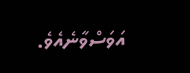އަވަސްވާނެއެވެ.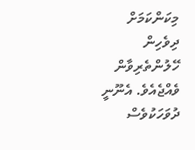މިކަންކަމަށް ދިވެހިން ހޭލުންތެރިވާން ވެއްޖެއެވެ. އެނޫނީ ދުވަހަކުވެސް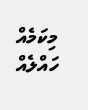މިކަމެއް ހައްލެއް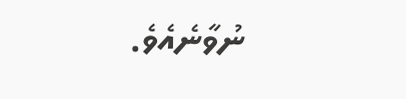ނުވާނެއެވެ.